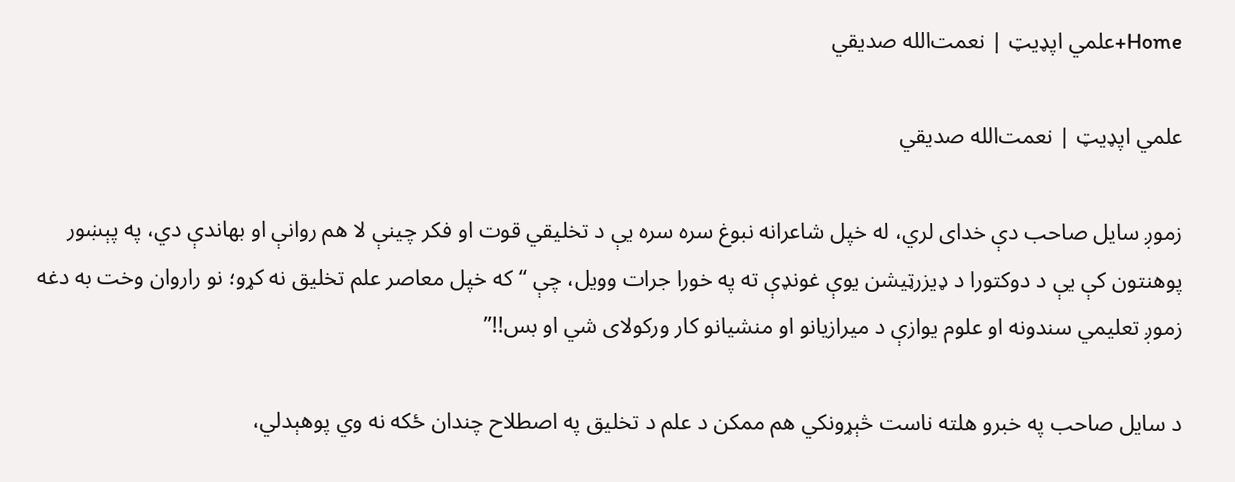Home+علمي اپډیټ | نعمت‌الله صدیقي

علمي اپډیټ | نعمت‌الله صدیقي

زموږ سایل صاحب دې خدای لري، له خپل شاعرانه نبوغ سره سره یې د تخلیقي قوت او فکر چینې لا هم روانې او بهاندې دي، په پېښور پوهنتون کې یې د دوکتورا د ډیزرټیشن یوې غونډې ته په خورا جرات وویل، چې “که خپل معاصر علم تخلیق نه کړو؛ نو راروان وخت به دغه زموږ تعلیمي سندونه او علوم یوازې د میرازیانو او منشیانو کار ورکولای شي او بس!!”

د سایل صاحب په خبرو هلته ناست څېړونکي هم ممکن د علم د تخلیق په اصطلاح چندان ځکه نه وي پوهېدلي،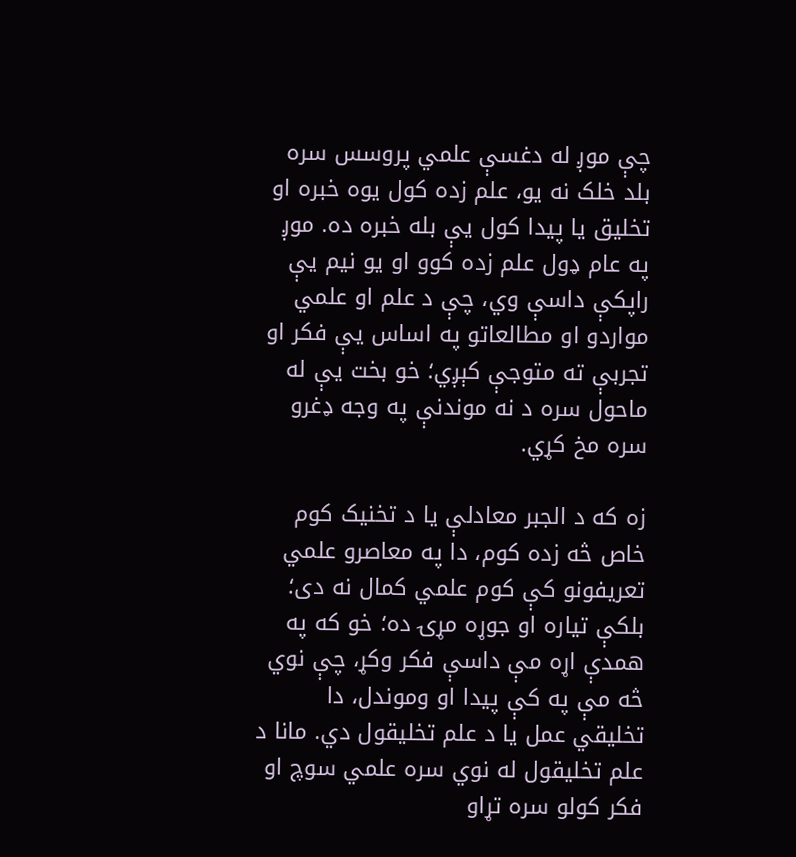چې موږ له دغسې علمي پروسس سره بلد خلک نه یو، علم زده کول یوه خبره او تخلیق یا پیدا کول یې بله خبره ده. موږ په عام ډول علم زده کوو او یو نیم یې راپکې داسې وي، چې د علم او علمي مواردو او مطالعاتو په اساس یې فکر او تجربې ته متوجې کېږي؛ خو بخت یې له ماحول سره د نه موندنې په وجه ډغرو سره مخ کړي.

زه که د الجبر معادلې یا د تخنیک کوم خاص څه زده کوم، دا په معاصرو علمي تعریفونو کې کوم علمي کمال نه دی؛ بلکې تیاره او جوړه مړۍ ده؛ خو که په همدې اړه مې داسې فکر وکړ، چې نوي څه مې په کې پیدا او وموندل، دا تخلیقي عمل یا د علم تخلیقول دي. مانا د علم تخلیقول له نوي سره علمي سوچ او فکر کولو سره تړاو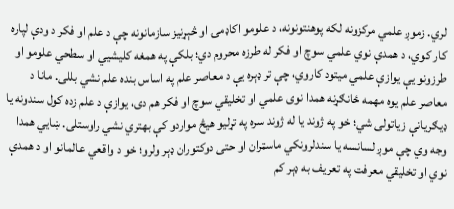لري. زموږ علمي مرکزونه لکه پوهنتونونه، د علومو اکاډمۍ او څېړنیز سازمانونه چې د علم او فکر د ودې لپاره کار کوي، د همدې نوي علمي سوچ او فکر له طرزه محروم دي؛ بلکې په همغه کلیشيي او سطحي علومو او طرزونو یې یوازې علمي میتود کاروي، چې تر ډېره یې د معاصر علم په اساس بنده علم نشي بللی. مانا د معاصر علم یوه مهمه ځانګړنه همدا نوی علمي او تخلیقي سوچ او فکر هم دی، یوازې د علم زده کول سندونه یا ډیګریانې زیاتولی شي؛ خو په ژوند یا له ژوند سره په تړليو هیڅ مواردو کې بهتري نشي راوستلی. ښایي همدا وجه وي چې موږ لسانسه یا سندلرونکي ماسټران او حتی دوکتوران ډېر ولرو؛ خو د واقعي عالمانو او د همدې نوي او تخلیقي معرفت په تعریف به ډېر کم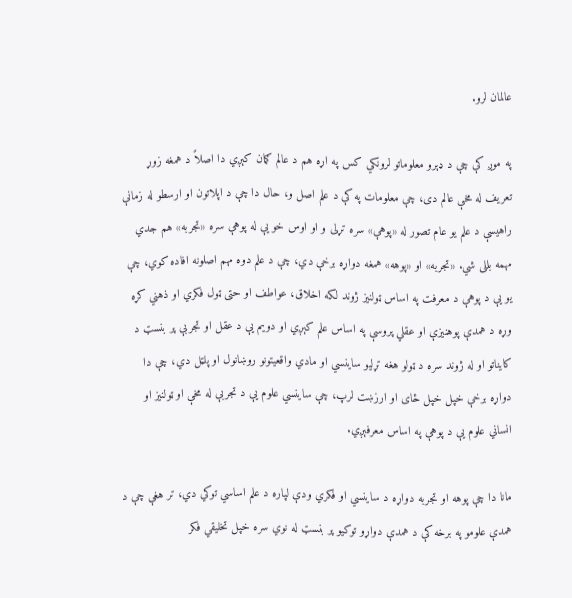عالمان لرو.

په موږ کې چې د ډېرو معلوماتو لرونکي کس په اړه هم د عالم ګمان کېږي دا اصلاً د همغه زوړ تعریف له مخې عالم دی، چې معلومات په کې د علم اصل و، حال دا چې د اپلاتون او ارسطو له زمانې راهیسې د علم یو عام تصور له «پوهې» سره تړلی و او اوس خو یې له پوهې سره «تجربه» هم جدي مهمه بللی شي. «تجربه» او «پوهه» همغه دواړه برخې دي، چې د علم دوه مهم اصلونه افاده کوي، چې یو یې د پوهې د معرفت په اساس ټولنیز ژوند لکه اخلاق، عواطف او حتی ټول فکري او ذهني کړه وړه د همدې پوهنیزې او عقلي پروسې په اساس علم کېږي او دویم یې د عقل او تجربې پر بنسټ د کایناتو او له ژوند سره د ټولو هغه تړلیو ساینسي او مادي واقعیتونو روښانول او پلټل دي، چې دا دواړه برخې خپل خپل ځای او ارزښت لرپ، چې ساینسي علوم یې د تجربې له مخې او ټولنیز او انساني علوم یې د پوهې په اساس معرفېږي.

مانا دا چې پوهه او تجربه دواړه د ساینسي او فکري ودې لپاره د علم اساسي توکي دي، تر هغې چې د همدې علومو په برخه کې د همدې دواړو توکیو پر بنسټ له نوي سره خپل تخلیقي فکر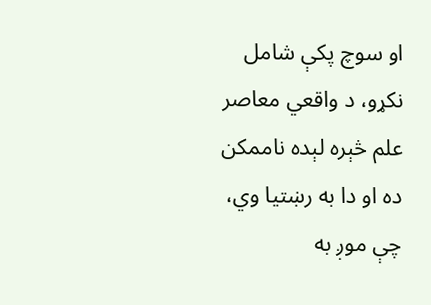او سوچ پکې شامل نکړو، د واقعي معاصر علم څېره لېده ناممکن ده او دا به رښتیا وي، چې موږ به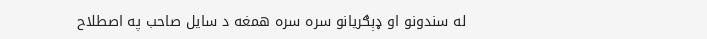له سندونو او ډېګریانو سره سره همغه د سایل صاحب په اصطلاح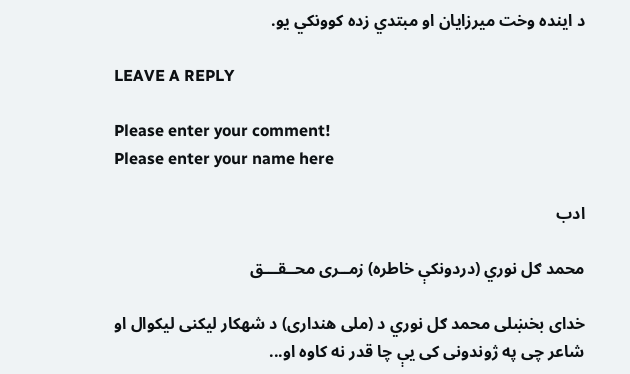د اینده وخت میرزایان او مبتدي زده کوونکي یو.

LEAVE A REPLY

Please enter your comment!
Please enter your name here

ادب

محمد ګل نوري (دردونکې خاطره) زمــری محــقـــق

خدای بخښلی محمد ګل نوري د (ملی هنداری) د شهکار لیکنی لیکوال او شاعر چی په ژوندونی کی یې چا قدر نه کاوه او...